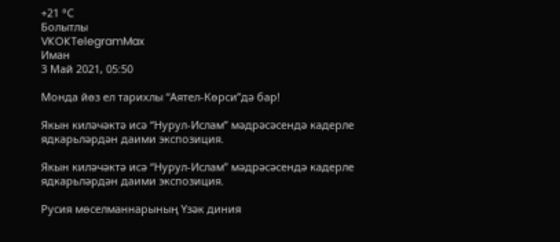+21 °С
Болытлы
VKOKTelegramMax
Иман
3 Май 2021, 05:50

Монда йөз ел тарихлы “Аятел-Көрси”дә бар!

Якын киләчәктә исә “Нурул-Ислам” мәдрәсәсендә кадерле ядкарьләрдән даими экспозиция.

Якын киләчәктә исә “Нурул-Ислам” мәдрәсәсендә кадерле ядкарьләрдән даими экспозиция.

Русия мөселманнарының Үзәк диния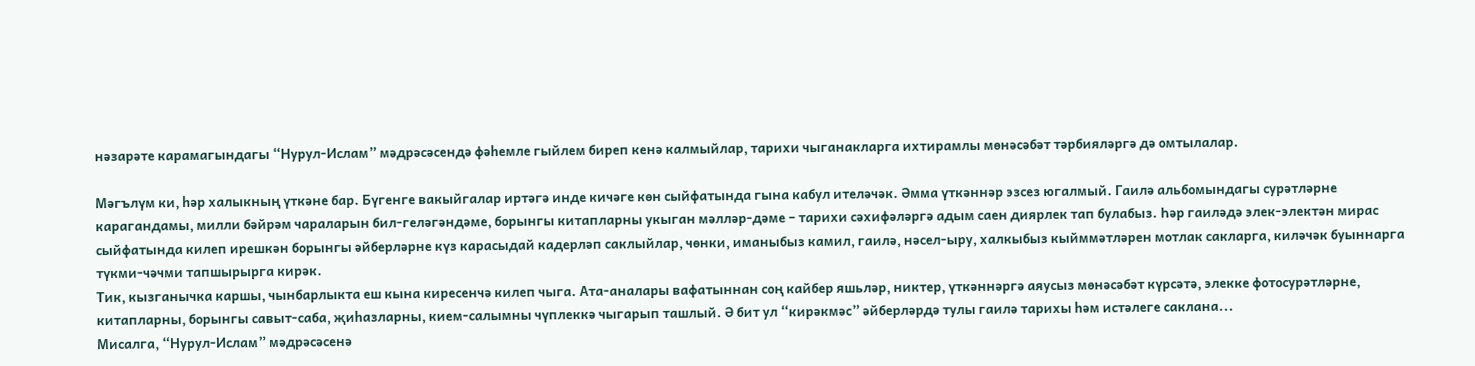нәзарәте карамагындагы “Нурул-Ислам” мәдрәсәсендә фәһемле гыйлем биреп кенә калмыйлар, тарихи чыганакларга ихтирамлы мөнәсәбәт тәрбияләргә дә омтылалар.

Мәгълүм ки, һәр халыкның үткәне бар. Бүгенге вакыйгалар иртәгә инде кичәге көн сыйфатында гына кабул ителәчәк. Әмма үткәннәр эзсез югалмый. Гаилә альбомындагы сурәтләрне карагандамы, милли бәйрәм чараларын бил-геләгәндәме, борынгы китапларны укыган мәлләр-дәме – тарихи сәхифәләргә адым саен диярлек тап булабыз. Һәр гаиләдә элек-электән мирас сыйфатында килеп ирешкән борынгы әйберләрне күз карасыдай кадерләп саклыйлар, чөнки, иманыбыз камил, гаилә, нәсел-ыру, халкыбыз кыйммәтләрен мотлак сакларга, киләчәк буыннарга түкми-чәчми тапшырырга кирәк.
Тик, кызганычка каршы, чынбарлыкта еш кына киресенчә килеп чыга. Ата-аналары вафатыннан соң кайбер яшьләр, никтер, үткәннәргә аяусыз мөнәсәбәт күрсәтә, элекке фотосурәтләрне, китапларны, борынгы савыт-саба, җиһазларны, кием-салымны чүплеккә чыгарып ташлый. Ә бит ул “кирәкмәс” әйберләрдә тулы гаилә тарихы һәм истәлеге саклана...
Мисалга, “Нурул-Ислам” мәдрәсәсенә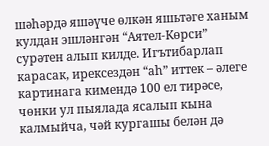шәһәрдә яшәүче өлкән яшьтәге ханым кулдан эшләнгән “Аятел-Көрси” сурәтен алып килде. Игътибарлап карасак, ирексездән “аһ” иттек – әлеге картинага кимендә 100 ел тирәсе, чөнки ул пыялада ясалып кына калмыйча, чәй кургашы белән дә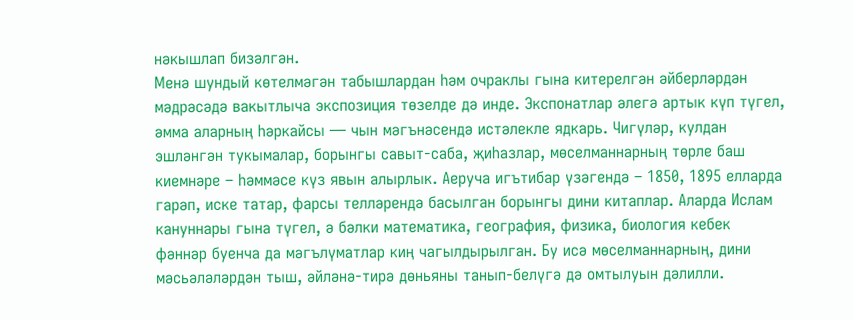нәкышлап бизәлгән.
Менә шундый көтелмәгән табышлардан һәм очраклы гына китерелгән әйберләрдән мәдрәсәдә вакытлыча экспозиция төзелде дә инде. Экспонатлар әлегә артык күп түгел, әмма аларның һәркайсы — чын мәгънәсендә истәлекле ядкарь. Чигүләр, кулдан эшләнгән тукымалар, борынгы савыт-саба, җиһазлар, мөселманнарның төрле баш киемнәре – һәммәсе күз явын алырлык. Аеруча игътибар үзәгендә – 1850, 1895 елларда гарәп, иске татар, фарсы телләрендә басылган борынгы дини китаплар. Аларда Ислам кануннары гына түгел, ә бәлки математика, география, физика, биология кебек фәннәр буенча да мәгълүматлар киң чагылдырылган. Бу исә мөселманнарның, дини мәсьәләләрдән тыш, әйләнә-тирә дөньяны танып-белүгә дә омтылуын дәлилли.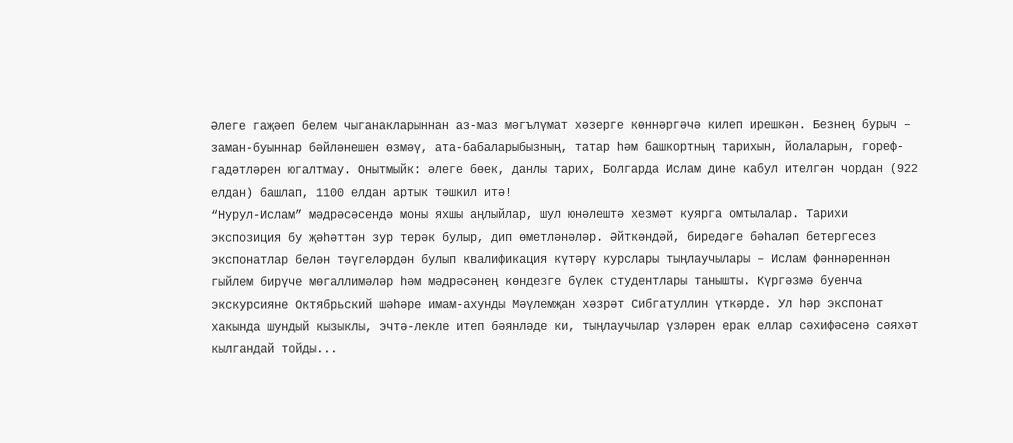Әлеге гаҗәеп белем чыганакларыннан аз-маз мәгълүмат хәзерге көннәргәчә килеп ирешкән. Безнең бурыч – заман-буыннар бәйләнешен өзмәү, ата-бабаларыбызның, татар һәм башкортның тарихын, йолаларын, гореф-гадәтләрен югалтмау. Онытмыйк: әлеге бөек, данлы тарих, Болгарда Ислам дине кабул ителгән чордан (922 елдан) башлап, 1100 елдан артык тәшкил итә!
“Нурул-Ислам” мәдрәсәсендә моны яхшы аңлыйлар, шул юнәлештә хезмәт куярга омтылалар. Тарихи экспозиция бу җәһәттән зур терәк булыр, дип өметләнәләр. Әйткәндәй, биредәге бәһаләп бетергесез экспонатлар белән тәүгеләрдән булып квалификация күтәрү курслары тыңлаучылары – Ислам фәннәреннән гыйлем бирүче мөгаллимәләр һәм мәдрәсәнең көндезге бүлек студентлары танышты. Күргәзмә буенча экскурсияне Октябрьский шәһәре имам-ахунды Мәүлемҗан хәзрәт Сибгатуллин үткәрде. Ул һәр экспонат хакында шундый кызыклы, эчтә-лекле итеп бәянләде ки, тыңлаучылар үзләрен ерак еллар сәхифәсенә сәяхәт кылгандай тойды...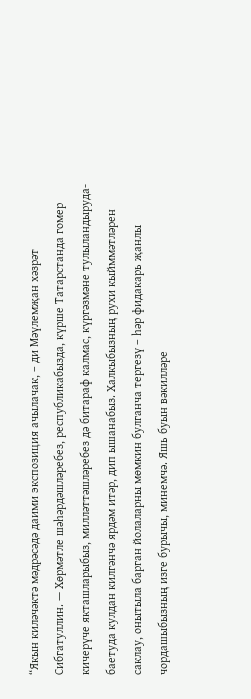“Якын киләчәктә мәдрәсәдә даими экспозиция ачылачак, – ди Мәүлемҗан хәзрәт Сибгатуллин. — Хөрмәтле шәһәрдәшләребез, республикабызда, күрше Татарстанда гомер кичерүче якташларыбыз, милләттәшләребез дә битараф калмас, күргәзмәне тулыландыруда-баетуда кулдан килгәнчә ярдәм итәр, дип ышанабыз. Халкыбызның рухи кыйммәтләрен саклау, онытыла барган йолаларны мөмкин булганча тергезү – һәр фидакарь җанлы чордашыбызның изге бурычы, минемчә. Яшь буын вәкилләре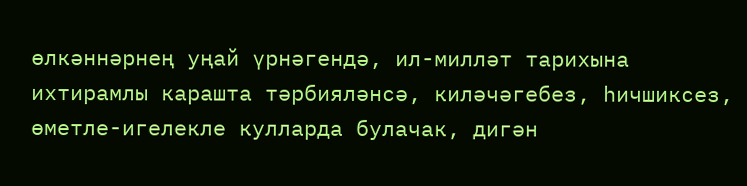өлкәннәрнең уңай үрнәгендә, ил-милләт тарихына ихтирамлы карашта тәрбияләнсә, киләчәгебез, һичшиксез, өметле-игелекле кулларда булачак, дигән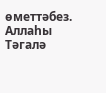өметтәбез. Аллаһы Тәгалә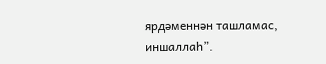ярдәменнән ташламас, иншаллаһ”.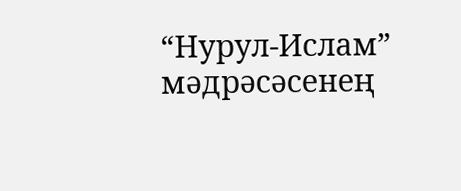“Нурул-Ислам” мәдрәсәсенең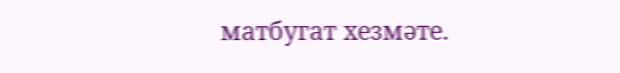матбугат хезмәте.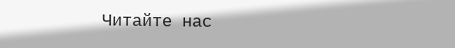Читайте нас